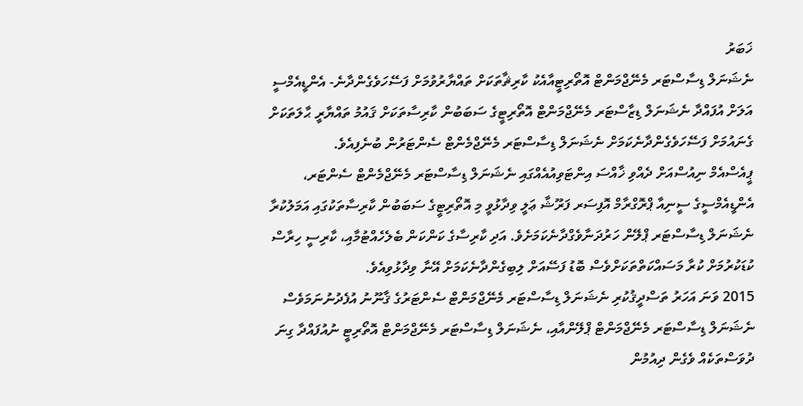ޚަބަރު
ނެޝަނަލް ޑިސާސްޓަރ މެނޭޖްމަންޓް އޮތޯރިޓީއާއެކު ކާރިޘާތަކަށް ތައްޔާރުވުމަށް ފަސޭހަވެގެންދާނެ- އެންޑީއެމްސީ
އަލަށް އުފައްދާ ނެޝަނަލް ޑިޒާސްޓަރ މެނޭޖްމަންޓް އޮތޯރިޓީގެ ސަބަބުން ކާރިސާތަކަށް ޤައުމު ތައްޔާރީ ޙާލަތަކަށް ގެނައުމަށް ފަސޭހަވެގެންދާނެކަމަށް ނެޝަނަލް ޑިސާސްޓަރ މެނޭޖްމެންޓް ސެންޓަރުން ބުނެފިއެވެ.
ޕީއެސްއެމް ނިއުސްއަށް ދެއްވި ޚާއްސަ އިންޓަވިއުއެއްގައި ނެޝަނަލް ޑިސާސްޓަރ މެނޭޖްމެންޓް ސެންޓަރ، އެންޑީއެމްސީގެ ސީނިއާ ޕްރޮގްރާމް އޮފިސަރ ފަރޫޝާ ޢަލީ ވިދާޅުވީ މި އޮތޯރިޓީގެ ސަބަބުން ކާރިސާތަކުގައި އަމަލުކުރާ ނެޝަނަލް ޑިސާސްޓަރ ޕްލޭން ހަރުދަނާވެގްދާނެކަމަށެވެ. އަދި ކާރިސާގެ ކަންކަން ބެލެހެއްޓުމާއި، ކާރިސީ ހިރާސް ކުޑަކުރުމަށް ކުރާ މަސައްކަތްތަކަށްވެސް ބޮޑު ފަސޭއަށް ލިބިގެންދާނެކަމަށް އޭނާ ވިދާޅުވިއެވެ.
2015 ވަނަ އަހަރު ތަސްދީޤުކުރި ނެޝަނަލް ޑިސާސްޓަރ މެނޭޖްމަންޓް ސެންޓަރުގެ ޤާނޫނު އުފެދުނުނަމަވެސް ނެޝަނަލް ޑިސާސްޓަރ މެނޭޖްމަންޓް ޕްލޭންއާއި، ނެޝަނަލް ޑިސާސްޓަރ މެނޭޖްމަންޓް އޮތޯރިޓީ ނުއުފައްދާ ގިނަ ދުވަސްތަކެއް ވެގެން ދިއުމުން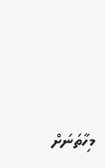މިހާތަނަށް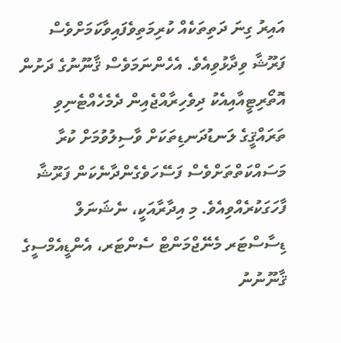އައިރު ގިނަ ދަތިތަކެއް ކުރިމަތިވެފައިވާކަމަށްވެސް ފަރޫޝާ ވިދާޅުވިއެވެ. އެހެންނަމަވެސް ޤާނޫނުގެ ދަށުން އޮތޯރިޓީއާއިއެކު ދިވެހިރާއްޖެއިން ދެމެހެއްޓެނިވި ތަރައްޤީގެ ލަނޑުދަނޑިތަކަށް ވާސިލުވުމަށް ކުރާ މަސައްކަތްތަށްވެސް ފަސޭހަވެގެންދާނެކަން ފަރޫޝާ ފާހަގަކުރެއްވިއެވެ. މި އިދާރާއަކީ، ނެޝަނަލް ޑިސާސްޓަރ މެނޭޖްމަންޓް ސެންޓަރ، އެންޑީއެމްސީގެ ޤާނޫނުނު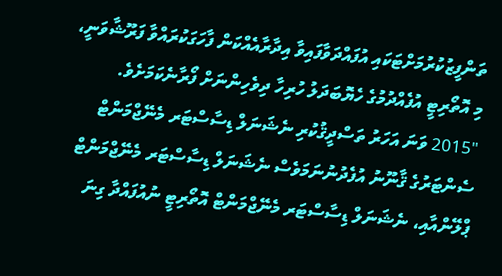ތަންފީޒުކުރުމަށްޓަކައި އުފައްދަވާފައިވާ އިދާރާއެއްކަން ފާހަގަކުރައްވާ ފަރޫޝާވަނީ، މި އޮތޯރިޓީ އުފެއްދުމުގެ ހެޔޮބަދަލު ހުރިހާ ދިވެހިންނަށް ފޯރާނެކަމަށެވެ.
"2015 ވަނަ އަހަރު ތަސްދީޤުކުރި ނެޝަނަލް ޑިސާސްޓަރ މެނޭޖްމަންޓް ސެންޓަރުގެ ޤާނޫނު އުފެދުނުނަމަވެސް ނެޝަނަލް ޑިސާސްޓަރ މެނޭޖްމަންޓް ޕްލޭންއާއި، ނެޝަނަލް ޑިސާސްޓަރ މެނޭޖްމަންޓް އޮތޯރިޓީ ނުއުފައްދާ ގިނަ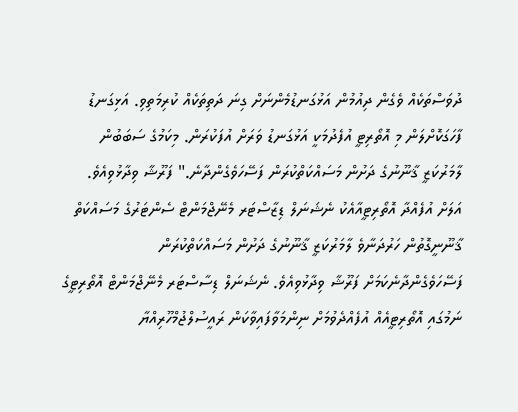ދުވަސްތަކެއް ވެގެން ދިއުމުން އަޅުގަނޑުމެންނަށް ގިނަ ދަތިތަކެއް ކުރިމަތިވި. އަޅިގަނޑު ފާހަގަކޮށްލަން މި އޮތޯރިޓީ އުފެދުމަކީ އަޅުގަނޑު ވަރަށް އުފަކުރަން. މިކަމުގެ ސަބަބުން ލާމަރުކަޒީ ޤާނޫނުގެ ދަށުން މަސައްކަތްކުރަން ފަސޭހަވެގެންދާނެ." ފަރޫޝާ ވިދާޅުވިއެވެ.
އަލަށް އުފެއްދާ އޮތޯރިޓީއާއެކު ނެޝަނަލް ޑިޒާސްޓަރ މެނޭޖްމަންޓް ސެންޓަރުގެ މަސައްކަތް ޤާނޫނީގޮތުން ހަރުދަނާވެ ލާމަރުކަޒީ ޤާނޫނުގެ ދަށުން މަސައްކަތްކުރަން ފަސޭހަވެގެންދާނެކަމަށް ފަރޫޝާ ވިދާޅުވިއެވެ. ނެޝަނަލް ޑިސާސްޓަރ މެނޭޖްމަންޓް އޮތޯރިޓީގެ ނަމުގައި އޮތޯރިޓީއެއް އުފެއްދެވުމަށް ނިންމަވާފައިވާކަން ރައީސުލްޖުމްހޫރިއްޔާ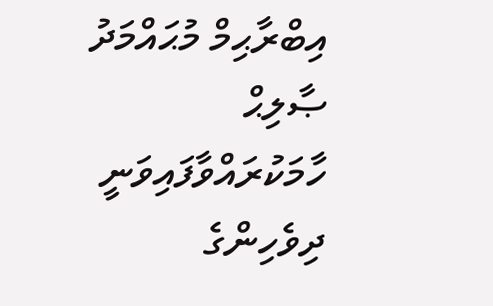އިބްރާޙިމް މުޙައްމަދު ޞާލިޙް ހާމަކުރައްވާފައިވަނީ ދިވެހިންގެ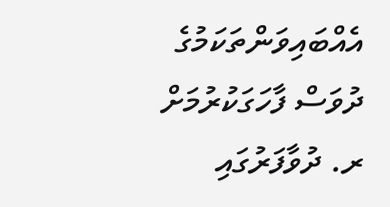އެއްބައިވަންތަކަމުގެ ދުވަސް ފާހަގަކުރުމަށް ރ. ދުވާފަރުގައި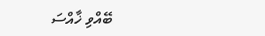ބޭއްވި ޚާއްސަ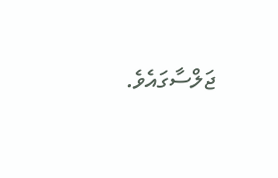ޖަލްސާގައެވެ.